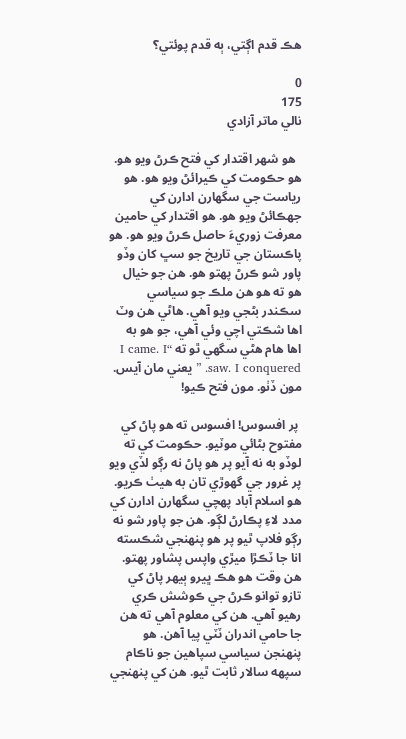هڪ قدم اڳتي، ٻه قدم پوئتي؟

0
175
نالي ماتر آزادي

  هو شهر اقتدار کي فتح ڪرڻ ويو هو. هو حڪومت کي ڪيرائڻ ويو هو. هو رياست جي سگهارن ادارن کي جهڪائڻ ويو هو. هو اقتدار کي حامين معرفت زوريءَ حاصل ڪرڻ ويو هو. هو پاڪستان جي تاريخ جو سڀ کان وڏو پاور شو ڪرڻ پهتو هو. هن جو خيال هو ته هو هن ملڪ جو سياسي سڪندر بڻجي ويو آهي. هاڻي هن وٽ اها شڪتي اچي وئي آهي، جو هو به اها هام هڻي سگهي ٿو ته “I came. I saw. I conquered. ” يعني مان آيس. مون ڏٺو. مون فتح ڪيو!

 پر افسوس! افسوس ته هو پاڻ کي مفتوح بڻائي موٽيو. حڪومت کي ته لوڏو به نه آيو پر هو پاڻ نه رڳو لڏي ويو پر غرور جي گهوڙي تان به هيٺ ڪريو. هو اسلام آباد پهچي سگهارن ادارن کي مدد لاءِ پڪارڻ لڳو. هن جو پاور شو نه رڳو فلاپ ٿيو پر هو پنهنجي شڪسته انا جا ٽڪڙا ميڙي واپس پشاور پهتو. هن وقت هو هڪ ڀيرو ٻيهر پاڻ کي تازو توانو ڪرڻ جي ڪوشش ڪري رهيو آهي. هن کي معلوم آهي ته هن جا حامي اندران ٽٽي پيا آهن. هو پنهنجن سياسي سپاهين جو ناڪام سپهه سالار ثابت ٿيو. هن کي پنهنجي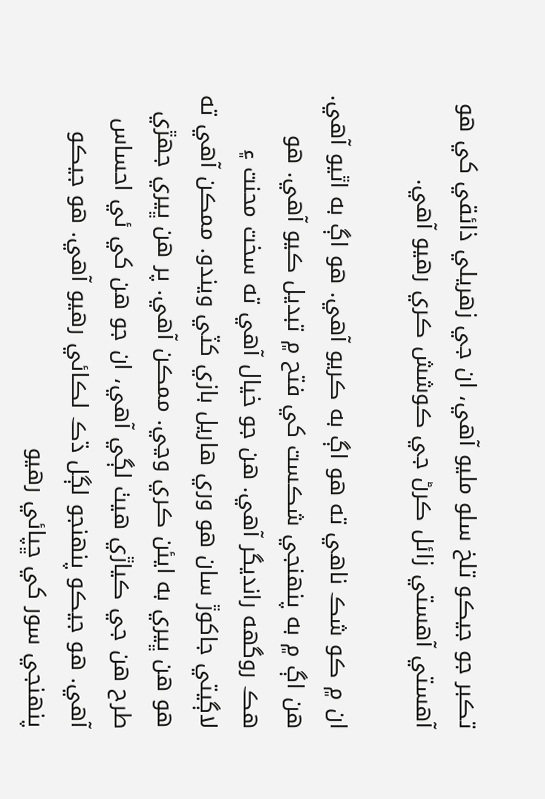تڪبر جو جيڪو تلخ سلو مليو آهي، ان جي زهريلي ذائقي کي هو آهستي آهستي زائل ڪرڻ جي ڪوشش ڪري رهيو آهي.

ان ۾ ڪو شڪ ناهي ته هو اڳ به ڪريو آهي. هو اڳ به اٿيو آهي. هن اڳ ۾ به پنهنجي شڪست کي فتح ۾ تبديل ڪيو آهي. هو هڪ روگهه رانديگر آهي. هن جو خيال آهي ته سخت محنت ۽ لاڳيتي جاکوڙ سان هو وري هاريل بازي کٽي ويندو. ممڪن آهي ته هو هن ڀيري به ايئن ڪري وڃي. ممڪن آهي. پر هن ڀيري جهڙي طرح هن جي ڪياڙي هيٺ لڳي آهي، ان جو هن کي ئي احساس آهي. هو جيڪو پنهنجو لڳل ڌڪ لڪائي رهيو آهي. هو جيڪو پنهنجي سور کي ڇپائي رهيو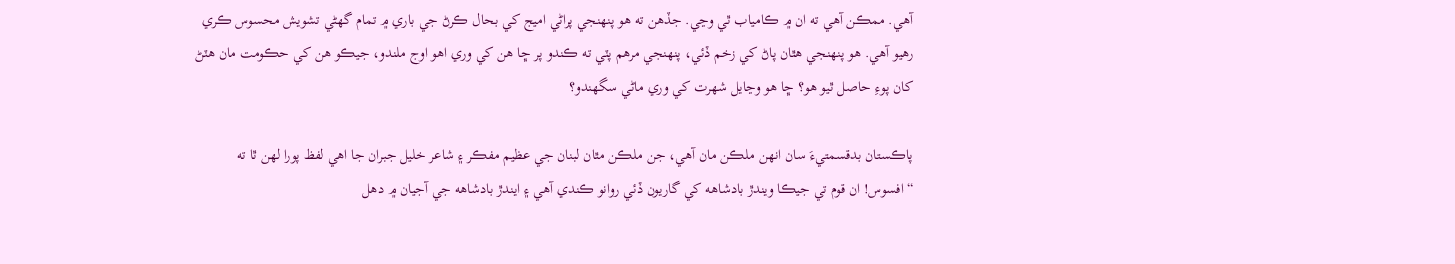آهي. ممڪن آهي ته ان ۾ ڪامياب ٿي وڃي. جڏهن ته هو پنهنجي پراڻي اميج کي بحال ڪرڻ جي باري ۾ تمام گهڻي تشويش محسوس ڪري رهيو آهي. هو پنهنجي هٿان پاڻ کي زخم ڏئي، پنهنجي مرهم پٽي ته ڪندو پر ڇا هن کي وري اهو اوج ملندو، جيڪو هن کي حڪومت مان هٽڻ کان پوءِ حاصل ٿيو هو؟ ڇا هو وڃايل شهرت کي وري ماڻي سگهندو؟

پاڪستان بدقسمتيءَ سان انهن ملڪن مان آهي، جن ملڪن مٿان لبنان جي عظيم مفڪر ۽ شاعر خليل جبران جا اهي لفظ پورا لهن ٿا ته “افسوس! ان قوم تي جيڪا ويندڙ بادشاهه کي گاريون ڏئي روانو ڪندي آهي ۽ ايندڙ بادشاهه جي آجيان ۾ دهل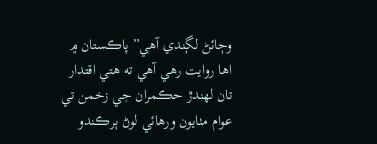وڄائڻ لڳندي آهي” پاڪستان ۾ اها روايت رهي آهي ته هتي اقتدار تان لهندڙ حڪمران جي زخمن تي عوام مٺايون ورهائي لوڻ ٻرڪندو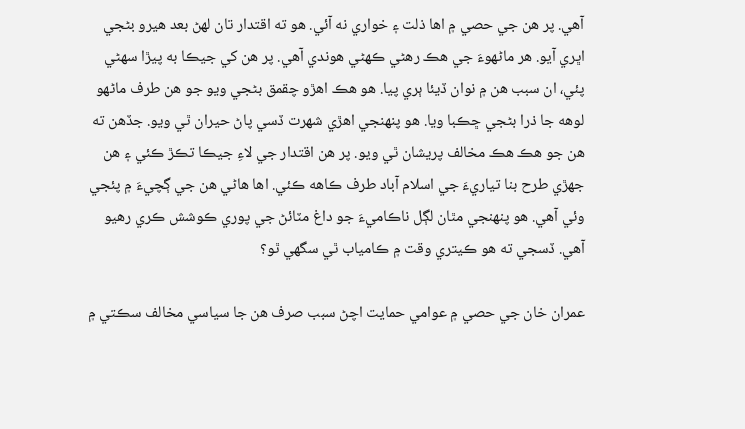آهي. پر هن جي حصي ۾ اها ذلت ۽ خواري نه آئي. هو ته اقتدار تان لهڻ بعد هيرو بڻجي اڀري آيو. هر ماڻهوءَ جي هڪ رهڻي ڪهڻي هوندي آهي. پر هن کي جيڪا به پيڙا سهڻي پئي، ان سبب هن ۾ نوان ڏيئا ٻري پيا. هو هڪ اهڙو چقمق بڻجي ويو جو هن طرف ماڻهو لوهه جا ذرا بڻجي ڇڪبا ويا. هو پنهنجي اهڙي شهرت ڏسي پاڻ حيران ٿي ويو. جڏهن ته هن جو هڪ هڪ مخالف پريشان ٿي ويو. پر هن اقتدار جي لاءِ جيڪا تڪڙ ڪئي ۽ هن جهڙي طرح بنا تياريءَ جي اسلام آباد طرف ڪاهه ڪئي. اها هاڻي هن جي ڳچيءَ ۾ پئجي وئي آهي. هو پنهنجي مٿان لڳل ناڪاميءَ جو داغ مٽائڻ جي پوري ڪوشش ڪري رهيو آهي. ڏسجي ته هو ڪيتري وقت ۾ ڪامياب ٿي سگهي ٿو؟

عمران خان جي حصي ۾ عوامي حمايت اچڻ سبب صرف هن جا سياسي مخالف سڪتي ۾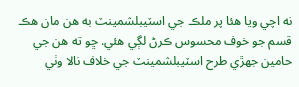نه اچي ويا هئا پر ملڪ جي اسٽيبلشمينٽ به هن مان هڪ قسم جو خوف محسوس ڪرڻ لڳي هئي. ڇو ته هن جي حامين جهڙي طرح اسٽيبلشمينٽ جي خلاف نالا وٺي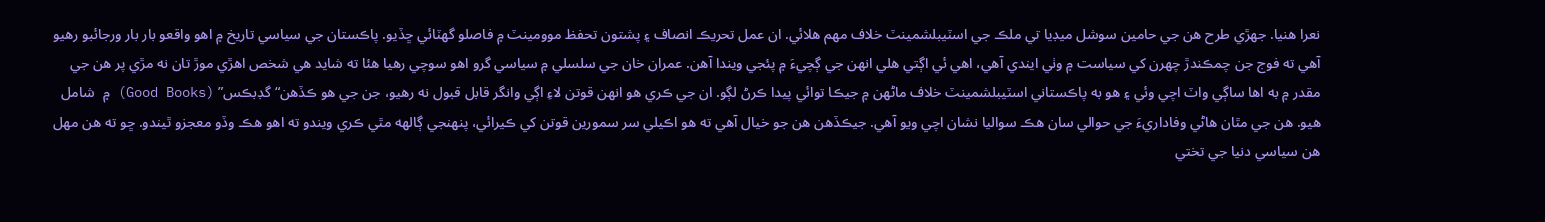نعرا هنيا. جهڙي طرح هن جي حامين سوشل ميڊيا تي ملڪ جي اسٽيبلشمينٽ خلاف مهم هلائي. ان عمل تحريڪ انصاف ۽ پشتون تحفظ موومينٽ ۾ فاصلو گهٽائي ڇڏيو. پاڪستان جي سياسي تاريخ ۾ اهو واقعو بار بار ورجائبو رهيو آهي ته فوج جن چمڪندڙ چهرن کي سياست ۾ وٺي ايندي آهي، اهي ئي اڳتي هلي انهن جي ڳچيءَ ۾ پئجي ويندا آهن. عمران خان جي سلسلي ۾ سياسي گرو اهو سوچي رهيا هئا ته شايد هي شخص اهڙي موڙ تان نه مڙي پر هن جي مقدر ۾ به اها ساڳي واٽ اچي وئي ۽ هو به پاڪستاني اسٽيبلشمينٽ خلاف ماڻهن ۾ جيڪا توائي پيدا ڪرڻ لڳو. ان جي ڪري هو انهن قوتن لاءِ اڳي وانگر قابل قبول نه رهيو، جن جي هو ڪڏهن“گڊبڪس” (Good Books) ۾ شامل هيو. هن جي مٿان هاڻي وفاداريءَ جي حوالي سان هڪ سواليا نشان اچي ويو آهي. جيڪڏهن هن جو خيال آهي ته هو اڪيلي سر سمورين قوتن کي ڪيرائي، پنهنجي ڳالهه مٿي ڪري ويندو ته اهو هڪ وڏو معجزو ٿيندو. ڇو ته هن مهل هن سياسي دنيا جي تختي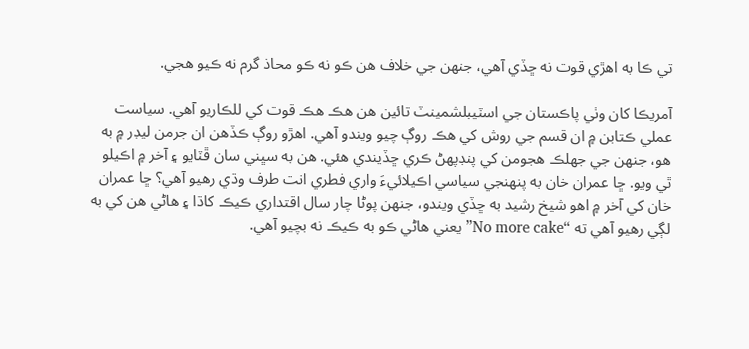تي ڪا به اهڙي قوت نه ڇڏي آهي، جنهن جي خلاف هن ڪو نه ڪو محاذ گرم نه ڪيو هجي.

آمريڪا کان وٺي پاڪستان جي اسٽيبلشمينٽ تائين هن هڪ هڪ قوت کي للڪاريو آهي. سياست عملي ڪتابن ۾ ان قسم جي روش کي هڪ روڳ چيو ويندو آهي. اهڙو روڳ ڪڏهن ان جرمن ليڊر ۾ به هو، جنهن جي جهلڪ هجومن کي پنڊپهڻ ڪري ڇڏيندي هئي. هن به سڀني سان ڦٽايو ۽ آخر ۾ اڪيلو ٿي ويو. ڇا عمران خان به پنهنجي سياسي اڪيلائيءَ واري فطري انت طرف وڌي رهيو آهي؟ ڇا عمران خان کي آخر ۾ اهو شيخ رشيد به ڇڏي ويندو، جنهن پوڻا چار سال اقتداري ڪيڪ کاڌا ۽ هاڻي هن کي به لڳي رهيو آهي ته “No more cake” يعني هاڻي ڪو به ڪيڪ نه بچيو آهي.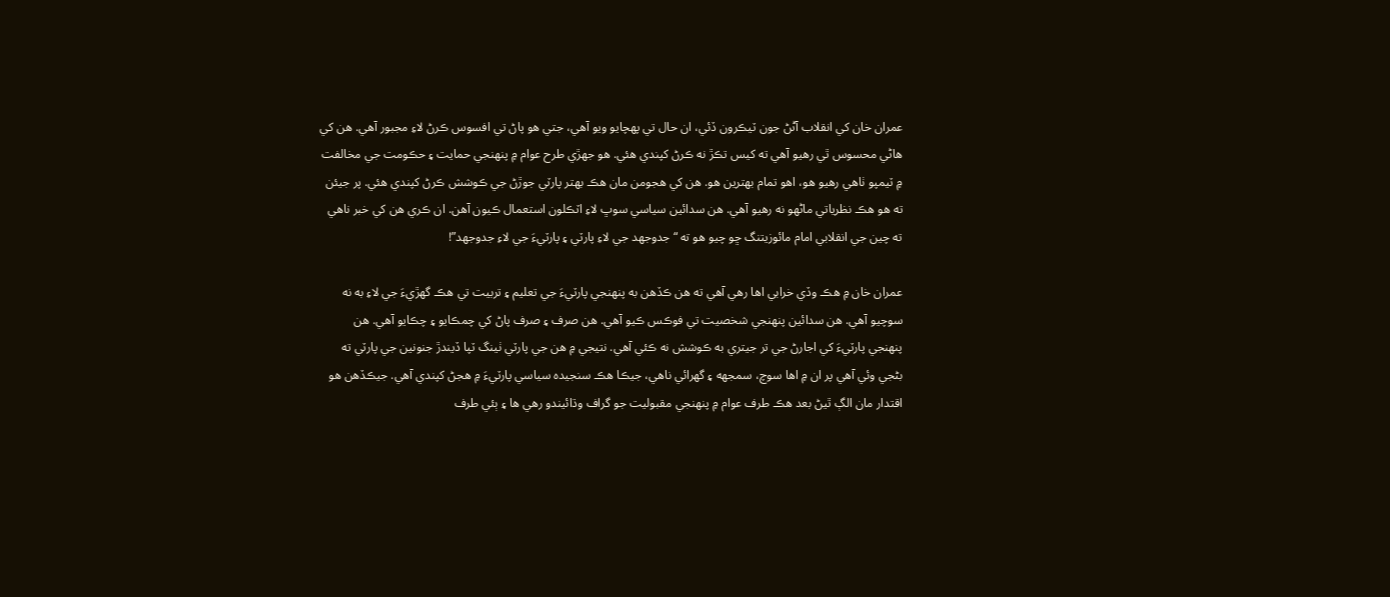عمران خان کي انقلاب آڻڻ جون ٽيڪرون ڏئي، ان حال تي پهچايو ويو آهي، جتي هو پاڻ تي افسوس ڪرڻ لاءِ مجبور آهي. هن کي هاڻي محسوس ٿي رهيو آهي ته کيس تڪڙ نه ڪرڻ کپندي هئي. هو جهڙي طرح عوام ۾ پنهنجي حمايت ۽ حڪومت جي مخالفت ۾ ٽيمپو ٺاهي رهيو هو، اهو تمام بهترين هو. هن کي هجومن مان هڪ بهتر پارٽي جوڙڻ جي ڪوشش ڪرڻ کپندي هئي. پر جيئن ته هو هڪ نظرياتي ماڻهو نه رهيو آهي. هن سدائين سياسي سوڀ لاءِ اٽڪلون استعمال ڪيون آهن. ان ڪري هن کي خبر ناهي ته چين جي انقلابي امام مائوزيتنگ ڇو چيو هو ته “جدوجهد جي لاءِ پارٽي ۽ پارٽيءَ جي لاءِ جدوجهد”!

عمران خان ۾ هڪ وڏي خرابي اها رهي آهي ته هن ڪڏهن به پنهنجي پارٽيءَ جي تعليم ۽ تربيت تي هڪ گهڙيءَ جي لاءِ به نه سوچيو آهي. هن سدائين پنهنجي شخصيت تي فوڪس ڪيو آهي. هن صرف ۽ صرف پاڻ کي چمڪايو ۽ چڪايو آهي. هن پنهنجي پارٽيءَ کي اجارڻ جي تر جيتري به ڪوشش نه ڪئي آهي. نتيجي ۾ هن جي پارٽي ٺينگ ٽپا ڏيندڙ جنونين جي پارٽي ته بڻجي وئي آهي پر ان ۾ اها سوچ، سمجهه ۽ گهرائي ناهي، جيڪا هڪ سنجيده سياسي پارٽيءَ ۾ هجڻ کپندي آهي. جيڪڏهن هو اقتدار مان الڳ ٿيڻ بعد هڪ طرف عوام ۾ پنهنجي مقبوليت جو گراف وڌائيندو رهي ها ۽ ٻئي طرف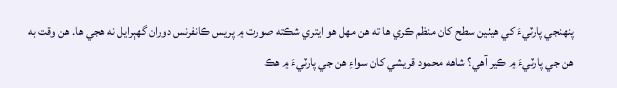پنهنجي پارٽيءَ کي هيٺين سطح کان منظم ڪري ها ته هن مهل هو ايتري شڪته صورت ۾ پريس ڪانفرنس دوران گهٻرايل نه هجي ها. هن وقت به هن جي پارٽيءَ ۾ ڪير آهي؟ شاهه محمود قريشي کان سواءِ هن جي پارٽيءَ ۾ هڪ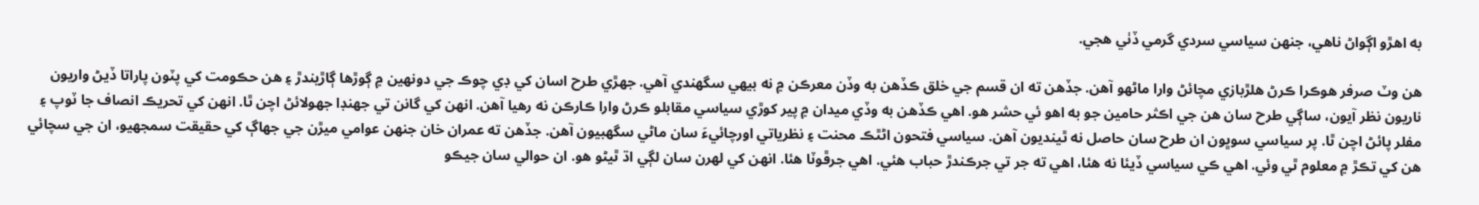به اهڙو اڳواڻ ناهي، جنهن سياسي سردي گرمي ڏٺي هجي.

هن وٽ صرفر هوڪرا ڪرڻ هلڙبازي مچائڻ وارا ماڻهو آهن. جڏهن ته ان قسم جي خلق ڪڏهن به وڏن معرڪن ۾ نه بيهي سگهندي آهي. جهڙي طرح اسان کي ڊي چوڪ جي دونهين ۾ ڳوڙها ڳاڙيندڙ ۽ هن حڪومت کي پٽون پاراتا ڏيڻ واريون ناريون نظر آيون، ساڳي طرح سان هن جي اڪثر حامين جو به اهو ئي حشر هو. اهي ڪڏهن به وڏي ميدان ۾ پير کوڙي سياسي مقابلو ڪرڻ وارا ڪارڪن نه رهيا آهن. انهن کي گانن تي جهنڊا جهولائڻ اچن ٿا. انهن کي تحريڪ انصاف جا ٽوپ ۽ مفلر پائڻ اچن ٿا. پر سياسي سوڀون ان طرح سان حاصل نه ٿينديون آهن. سياسي فتحون اڻٿڪ محنت ۽ نظرياتي اورچائيءَ سان ماڻي سگهبيون آهن. جڏهن ته عمران خان جنهن عوامي ميڙن جي جهاڳ کي حقيقت سمجهيو، ان جي سچائي هن کي تڪڙ ۾ معلوم ٿي وئي. اهي ڪي سياسي ڏيئا نه هئا، اهي ته جر تي جرڪندڙ حباب هئي. اهي جرڦوٽا هئا. انهن کي لهرن سان لڳي اڌ ٿيڻو هو. ان حوالي سان جيڪو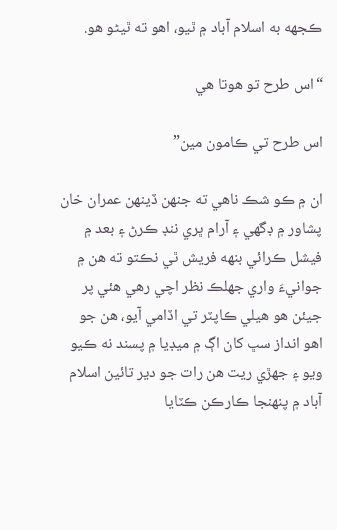ڪجهه به اسلام آباد ۾ ٿيو، اهو ته ٿيڻو هو.

“اس طرح تو هوتا هي

اس طرح تي ڪامون مين”

ان ۾ ڪو شڪ ناهي ته جنهن ڏينهن عمران خان پشاور ۾ ڊگهي ۽ آرام ڀري ننڊ ڪرڻ ۽ بعد ۾ فيشل ڪرائي بنهه فريش ٿي نڪتو ته هن ۾ جوانيءَ واري جهلڪ نظر اچي رهي هئي پر جيئن هو هيلي ڪاپٽر تي اڏامي آيو، هن جو اهو انداز سڀ کان اڳ ۾ ميڊيا ۾ پسند نه ڪيو ويو ۽ جهڙي ريت هن رات جو دير تائين اسلام آباد ۾ پنهنجا ڪارڪن ڪٽايا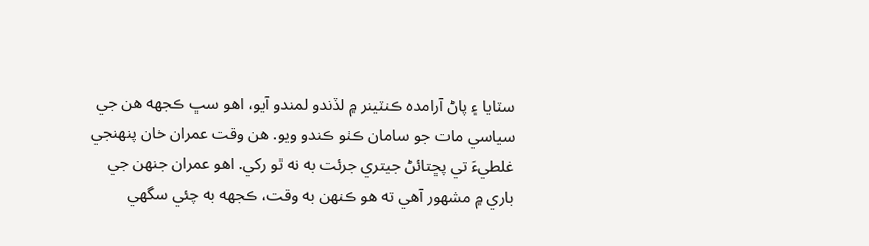سٽايا ۽ پاڻ آرامده ڪنٽينر ۾ لڏندو لمندو آيو، اهو سڀ ڪجهه هن جي سياسي مات جو سامان ڪٺو ڪندو ويو. هن وقت عمران خان پنهنجي غلطيءَ تي پڇتائڻ جيتري جرئت به نه ٿو رکي. اهو عمران جنهن جي باري ۾ مشهور آهي ته هو ڪنهن به وقت، ڪجهه به چئي سگهي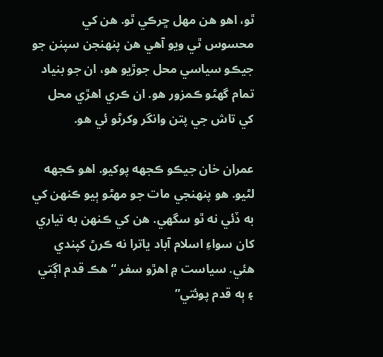ٿو، اهو هن مهل ڇرڪي ٿو. هن کي محسوس ٿي ويو آهي هن پنهنجن سپنن جو جيڪو سياسي محل جوڙيو هو، ان جو بنياد تمام گهڻو ڪمزور هو. ان ڪري اهڙي محل کي تاش جي پتن وانگر وکرڻو ئي هو.

عمران خان جيڪو ڪجهه پوکيو. اهو ڪجهه لڻيو. هو پنهنجي مات جو مهڻو ٻيو ڪنهن کي به ڏئي نه ٿو سگهي. هن کي ڪنهن به تياري کان سواءِ اسلام آباد ياترا نه ڪرڻ کپندي هئي. سياست ۾ اهڙو سفر “هڪ قدم اڳتي ۽ ٻه قدم پوئتي”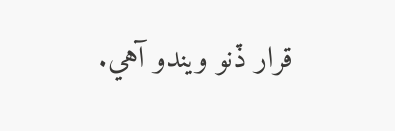قرار ڏنو ويندو آهي.